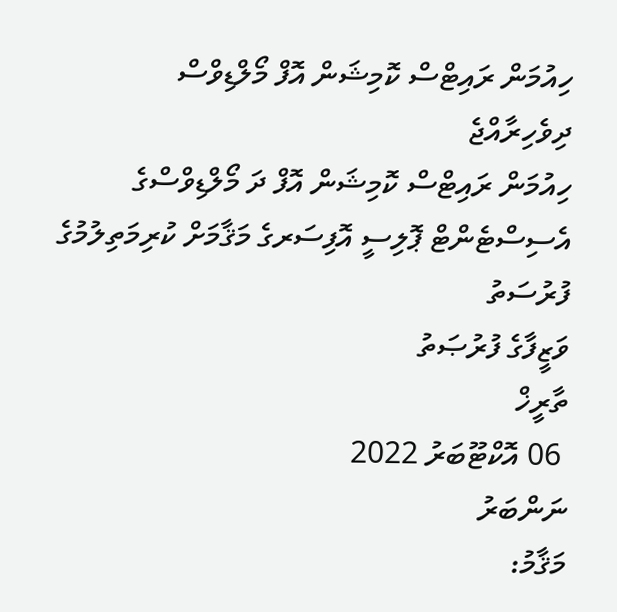ހިއުމަން ރައިޓްސް ކޮމިޝަން އޮފް މޯލްޑިވްސް
ދިވެހިރާއްޖެ
ހިއުމަން ރައިޓްސް ކޮމިޝަން އޮފް ދަ މޯލްޑިވްސްގެ އެސިސްޓެންޓް ޕޮލިސީ އޮފިސަރގެ މަޤާމަށް ކުރިމަތިލުމުގެ ފުރުސަތު
ވަޒީފާގެ ފުރުޞަތު
ތާރީޚް
 06 އޮކްޓޫބަރު 2022
ނަންބަރު
މަޤާމު: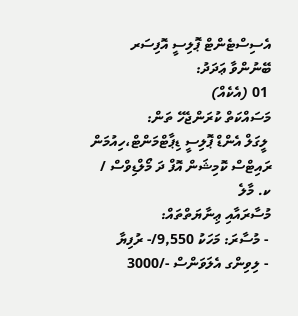އެސިސްޓެންޓް ޕޮލިސީ އޮފިސަރ
ބޭނުންވާ ޢަދަދު:
 01 (އެކެއް)
މަސައްކަތް ކުރަންޖެހޭ ތަން:
 ލީގަލް އެންޑް ޕޮލިސީ ޑިޕާޓްމަންޓް،ހިއުމަން ރައިޓްސް ކޮމިޝަން އޮފް ދަ މޯލްޑިވްސް / ކ. މާލެ
މުސާރައާއި ޢިނާޔަތްތައް:
 - މުސާރަ: މަހަކު 9,550/- ރުފިޔާ
 - ލިވިންގ އެލަވަންސް -/3000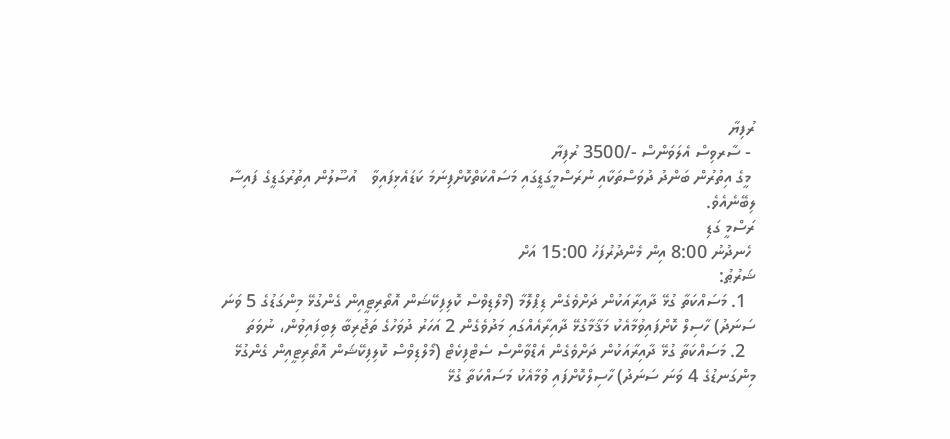ރުފިޔާ
 - ސާރވިސް އެލަވަންސް -/3500 ރުފިޔާ
 މީގެ އިތުރުން ބަންދު ދުވަސްތަކާއި ނުރަސްމީގަޑީގައި މަސައްކަތްކޮށްފިނަމަ ކަޑައެޅިފައިވާ   އުސޫލުން އިތުރުގަޑީގެ ފައިސާ ލިބޭނެއެވެ.
ރަސްމީ ގަޑި
 ހެނދުނު 8:00 އިން މެންދުރުފަހު 15:00 އަށް
ޝަރުޠު:
  1. މަސައްކަތާ ގުޅޭ ދާއިރާއަކުން ދަށްވެގެން ޑިޕްލޮމާ (މޯލްޑިވްސް ކޮލިފިކޭޝަން އޮތޯރިޓީއިން ގެންގުޅޭ މިންގަޑުގެ 5 ވަނަ  ސަނަދު) ހާސިލް ކޮށްފައިވުމާއެކު މަޤާމާގުޅޭ ދާއިރާއެއްގައި މަދުވެގެން 2 އަހަރު ދުވަހުގެ ތަޖުރިބާ ލިބިފައިވުން، ނުވަތަ
  2. މަސައްކަތާ ގުޅޭ ދާއިރާއަކުން ދަށްވެގެން އެޑްވާންސް ސެޓްފިކެޓް (މޯލްޑިވްސް ކޮލިފިކޭޝަން އޮތޯރިޓީއިން ގެންގުޅޭ މިންގަނޑުގެ 4 ވަނަ ސަނަދު) ހާސިލްކޮށްފައި ވުމާއެކު މަސައްކަތާ ގުޅޭ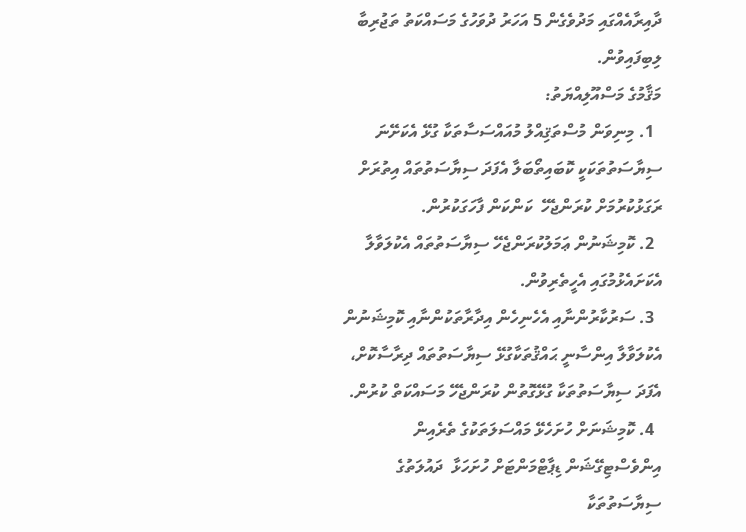ދާއިރާއެއްގައި މަދުވެގެން 5 އަހަރު ދުވަހުގެ މަސައްކަތު ތަޖުރިބާ ލިބިފައިވުން.
މަޤާމުގެ މަސްއޫލިއްޔަތު:
  1. މިނިވަން މުސްތަޤިއްލު މުއައްސަސާތަކާ ގުޅޭ އެކަށޭނަ ސިޔާސަތުތަކަކީ ކޮބައިތޯބަލާ އެފަދަ ސިޔާސަތުތައް އިތުރަށް ރަގަޅުކުރުމަށް ކުރަންޖެހޭ  ކަންކަން ފާހަގަކުރުން.
  2. ކޮމިޝަނުން ޢަމަލުކުރަންޖެހޭ ސިޔާސަތުތައް އެކުލަވާލާ އެކަށައެޅުމުގައި އެހީތެރިވުން.
  3. ސަރުކާރުންނާއި އެހެނިހެން އިދާރާތަކުންނާއި ކޮމިޝަނުން އެކުލަވާލާ އިންސާނީ ޙައްޤުތަކާގުޅޭ ސިޔާސަތުތައް ދިރާސާކޮށް، އެފަދަ ސިޔާސަތުތަކާ ގުޅޭގޮތުން ކުރަންޖެހޭ މަސައްކަތް ކުރުން.
  4. ކޮމިޝަނަށް ހުށަހެޅޭ މައްސަލަތަކުގެ ތެރެއިން އިންވެސްޓިގޭޝަން ޑިޕާޓްމަންޓަށް ހުށަހަޅާ  ދައުލަތުގެ ސިޔާސަތުތަކާ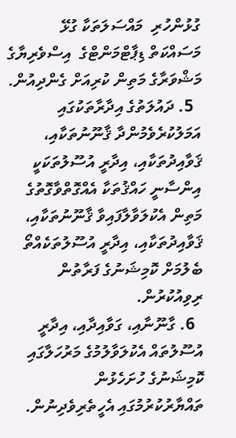ގުޅުންހުރި  މައްސަލަތަކާ ގުޅޭ މަސައްކަތް ޑިޕާޓްމަންޓްގެ  އިސްވެރިޔާގެ މަޝްވަރާގެ މަތިން ކުރިއަށް ގެންދިއުން.
  5. ދައުލަތުގެ އިދާރާތަކުގައި އަމަލުކުރެވެމުންދާ ޤާނޫނުތަކާއި، ޤަވާއިދުތަކާއި، އިދާރީ އުސޫލުތަކަކީ އިންސާނީ ހައްޤުތަކާ އެއްގޮތްވާގޮތުގެ މަތިން އެކުލަވާލާފައިވާ ޤާނޫނުތަކާއި، ޤަވާއިދުތަކާއި، އިދާރީ އުސޫލުތަކެއްތޯ ބެލުމަށް ކޮމިޝަނުގެ ފަރާތުން ރިވިއުކުރުން.
  6. ގާނޫނާއި، ގަވާއިދާއި، އިދާރީ އުސޫލުތައް އެކުލަވާލުމުގެ މަރުހަލާގައި ކޮމިޝަނުގެ ހުށަހެޅުން ތައްޔާރުކުރުމުގައި އެހީތެރިވެދިނުން.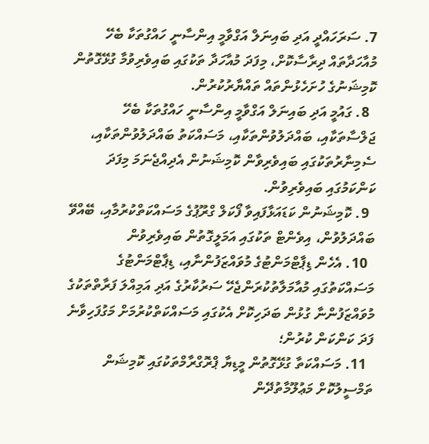7. ސަރަހައްދީ އަދި ބައިނަލް އަގްވާމީ އިންސާނީ ހައްގުތަކާ ބެހޭ މުއާހަދާތައް ދިރާސާކޮށް، މިފަދަ މުއާހަދާ ތަކުގައި ބައިވެރިވުމާ ގުޅޭގޮތުން ކޮމިޝަނުގެ ހުށަހެޅުންތައް ތައްޔާރުކުރުން.
  8. ގައުމީ އަދި ބައިނަލް އަގްވާމީ އިންސާނީ ހައްގުތަކާ ބެހޭ ޖަލްސާތަކާއި، ބައްދަލުވުންތަކާއި، މަސައްކަތު ބައްދަލުވުންތަކާއި، ސެމިނާރުތަކުގައި ބައިވެރިވާން ކޮމިޝަނުން އެދިއްޖެނަމަ މިފަދަ ކަންކަމުގައި ބައިވެރިވުން.
  9. ކޮމިޝަނުން ކަޑައަޅާފައިވާ ފޯކަލް ގްރޫޕުގެ މަސައްކަތްކުރުމާއި، ބޭއްވޭ ބައްދަލުވުން، އިވެންޓް ތަކުގައި އަމަލީގޮތުން ބައިވެރިވުން
  10. އެހެން ޑިޕާޓްމަންޓުގެ މުވައްޒަފުންނާއި، ޑިޕާޓްމަންޓުގެ މަސައްކަތުގައި މުއާމަލާތުކުރަންޖެހޭ ސަރުކާރުގެ އަދި އަމިއްލަ ފަރާތްތަކުގެ މުވައްޒަފުންނާ ގުޅުން ބަދަހިކޮށް އެކުގައި މަސައްކަތްކުރުމަށް މަގުފަހިވާނެ ފަދަ ކަންކަން ކުރުން؛
  11. މަސައްކަތާ ގުޅޭގޮތުން މީޑިޔާ ޕްރޮގްރާމްތަކުގައި ކޮމިޝަން ތަމްސީލުކޮށް މަޢުލޫމާތުދޭން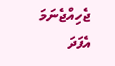ޖެހިއްޖެނަމަ އެފަދަ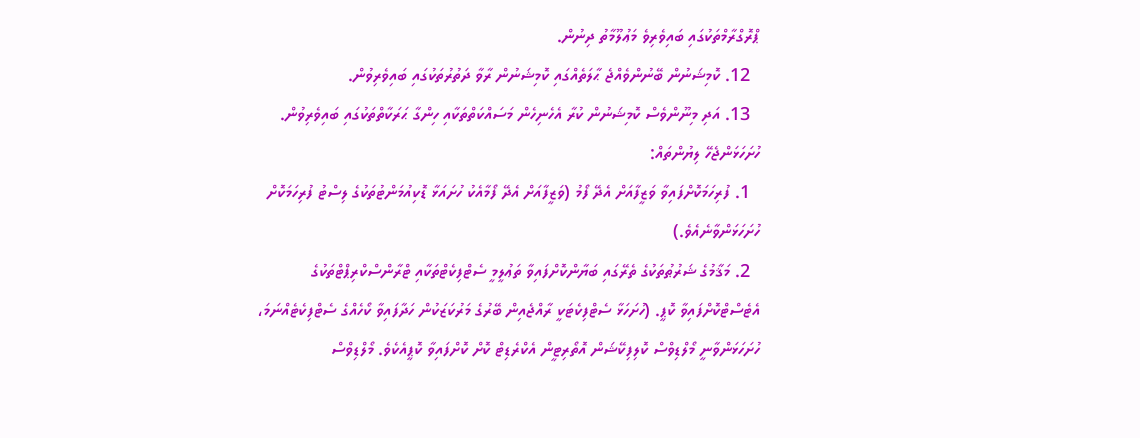ޕްރޮގްރާމްތަކުގައި ބައިވެރިވެ މަޢުލޫމާތު ދިނުން.
  12. ކޮމިޝަނުން ބޭނުންވެއްޖެ ޙާލަތެއްގައި ކޮމިޝަނުން ރާވާ ދަތުރުތަކުގައި ބައިވެރިވުން.
  13. އަދި މިނޫންވެސް ކޮމިޝަނުން ކުރާ އެހެނިހެން މަސައްކަތްތަކާއި ހިންގާ ޙަރަކާތްތަކުގައި ބައިވެރިވުން.
ހުށަހަޅަންޖެހޭ ލިޔުންތައް:
  1. ފުރިހަމަކޮށްފައިވާ ވަޒީފާއަށް އެދޭ ފޯމު (ވަޒީފާއަށް އެދޭ ފޯމާއެކު ހުށައަޅާ ޑޮކިއުމަންޓުތަކުގެ ލިސްޓު ފުރިހަމަކޮށް ހުށަހަޅަންވާނެއެވެ.)
  2. މަޤާމުގެ ޝަރުޠުތަކުގެ ތެރޭގައި ބަޔާންކޮށްފައިވާ ތަޢުލީމީ ސެޓްފިކެޓްތަކާއި ޓްރާންސްކްރިޕްޓްތަކުގެ އެޓެސްޓްކޮށްފައިވާ ކޮޕީ. (ހުށަހަޅާ ސެޓްފިކެޓަކީ ރާއްޖެއިން ބޭރުގެ މަރުކަޒަކުން ހަދާފައިވާ ކޯހެއްގެ ސެޓްފިކެޓެއްނަމަ، ހުށަހަޅަންވާނީ މޯލްޑިވްސް ކޮލިފިކޭޝަން އޮތޯރިޓީން އެކްރެޑިޓް ކޮށް ކޮށްފައިވާ ކޮޕީއެކެވެ. މޯލްޑިވްސް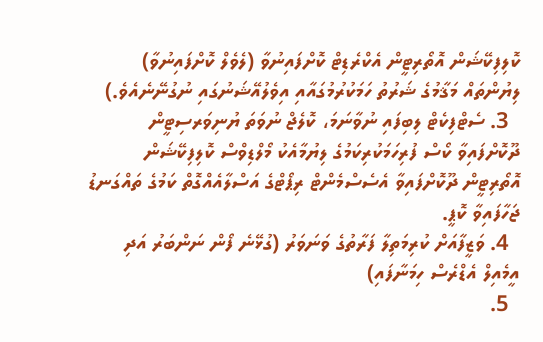ކޮލިފިކޭޝަން އޮތޯރިޓީން އެކްރެޑިޓް ކޮށްފައިނުވާ (ލެވެލް ކޮށްފައިނުވާ) ލިޔުންތައް މަޤާމުގެ ޝަރުތު ހަމަކުރުމުގައާއި އިވެލުއޭޝަނުގައި ނުގުނޭނެއެވެ.)
  3. ސެޓްފިކެޓް ލިބިފައި ނުވާނަމަ، ކޮލެޖް ނުވަތަ ޔުނިވަރސިޓީން ދޫކޮށްފައިވާ ކޯސް ފުރިހަމަކުރިކަމުގެ ލިޔުމާއެކު މޯލްޑިވްސް ކޮލިފިކޭޝަން އޮތޯރިޓީން ދޫކޮށްފައިވާ އެސެސްމެންޓް ރިޕޯޓްގެ އަސްލާއެއްގޮތް ކަމުގެ ތައްގަނޑު ޖަހާފައިވާ ކޮޕީ.
  4. ވަޒީފާއަށް ކުރިމަތިލާ ފަރާތުގެ ވަނަވަރު (ގުޅޭނެ ފޯން ނަންބަރު އަދި އީމެއިލް އެޑްރެސް ހިމަނާފައި)
  5.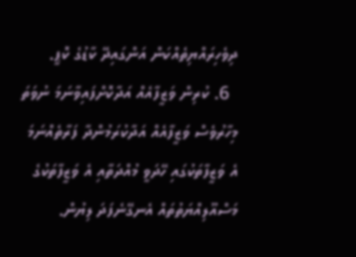ދިވެހިރައްޔިތެއްކަން އަންގައިދޭ ކާޑުގެ ކޮޕީ.
  6. ކުރިން ވަޒީފާއެއް އަދާކޮށްފައިވާނަމަ ނުވަތަ މިހާރުވެސް ވަޒީފާއެއް އަދާކުރަމުންދާ ފަރާތެއްނަމަ އެ ވަޒީފާތަކުގައި ހޭދަވީ މުއްދަތާއި އެ ވަޒީފާތަކުގެ މަސްއޫލިއްޔަތުތައް އެނގޭނެފަދަ ލިޔުން.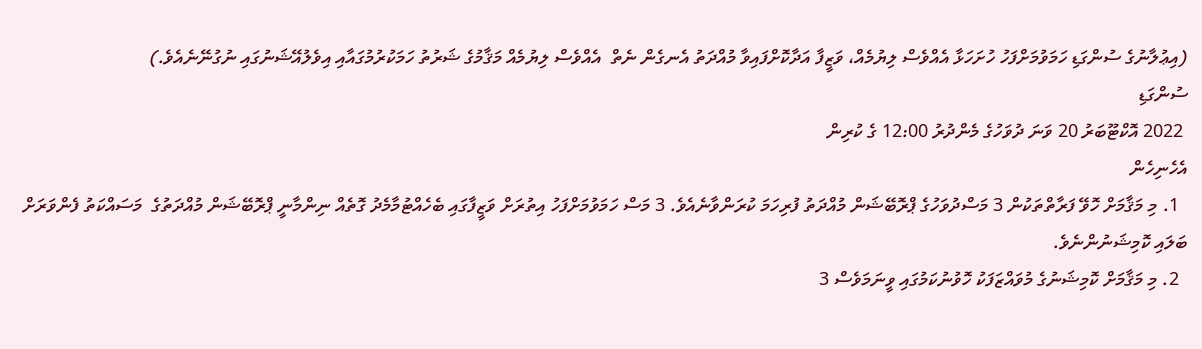(އިޢުލާނުގެ ސުންގަޑި ހަމަވުމަށްފަހު ހުށަހަޅާ އެއްވެސް ލިޔުމެއް، ވަޒީފާ އަދާކޮށްފައިވާ މުއްދަތު އެނގެން ނެތް  އެއްވެސް ލިޔުމެއް މަޤާމުގެ ޝަރުތު ހަމަކުރުމުގައާއި އިވެލުއޭޝަނުގައި ނުގުނޭނެއެވެ.)
ސުންގަޑި
 2022 އޮކްޓޫބަރު 20 ވަނަ ދުވަހުގެ މެންދުރު 12:00 ގެ ކުރިން
އެހެނިހެން
  1. މި މަޤާމަށް ހޮވޭ ފަރާތްތަކުން 3 މަސްދުވަހުގެ ޕްރޮބޭޝަން މުއްދަތު ފުރިހަމަ ކުރަންވާނެއެވެ. 3 މަސް ހަމަވުމަށްފަހު އިތުރަށް ވަޒީފާގައި ބެހެއްޓުމާމެދު ގޮތެއް ނިންމާނީ ޕްރޮބޭޝަން މުއްދަތުގެ  މަސައްކަތު ފެންވަރަށް ބަލައި ކޮމިޝަނުންނެވެ.
  2. މި މަޤާމަށް ކޮމިޝަނުގެ މުވައްޒަފަކު ހޮވުނުކަމުގައި ވީނަމަވެސް 3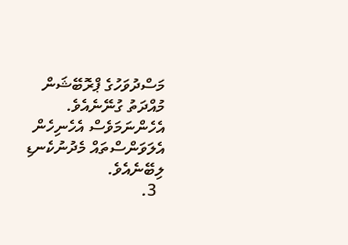މަސްދުވަހުގެ ޕްރޮބޭޝަން މުއްދަތު ގުނޭނެއެވެ. އެހެންނަމަވެސް އެހެނިހެން އެލަވަންސްތައް މެދުނުކެނޑި ލިބޭނެއެވެ.
  3.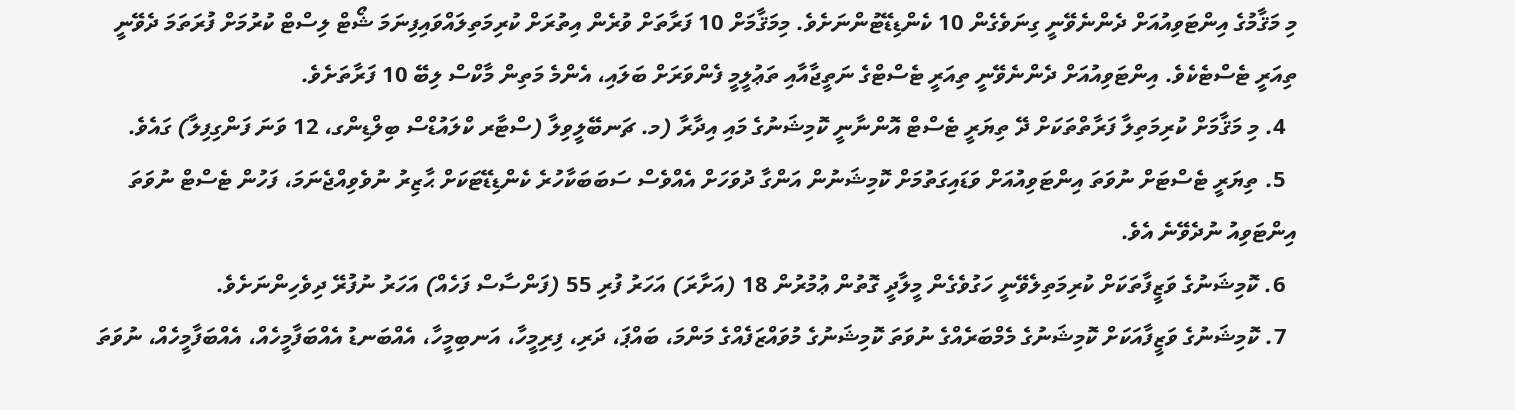މި މަޤާމުގެ އިންޓަވިއުއަށް ދެންނެވޭނީ ގިނަވެގެން 10 ކެންޑިޑޭޓުންނަށެވެ. މިމަޤާމަށް 10 ފަރާތަށް ވުރެން އިތުރަށް ކުރިމަތިލައްވައިފިނަމަ ޝޯޓް ލިސްޓް ކުރުމަށް ފުރަތަމަ ދެވޭނީ ތިއަރީ ޓެސްޓެކެވެ. އިންޓަވިއުއަށް ދެންނެވޭނީ ތިއަރީ ޓެސްޓްގެ ނަތީޖާއާއި ތަޢުލީމީ ފެންވަރަށް ބަލައި، އެންމެ މަތިން މާކްސް ލިބޭ 10 ފަރާތަށެވެ.
  4. މި މަޤާމަށް ކުރިމަތިލާ ފަރާތްތަކަށް ދޭ ތިޔަރީ ޓެސްޓް އޮންނާނީ ކޮމިޝަނުގެ މައި އިދާރާ (މ. ޗަނބޭލީވިލާ (ސްޓާރ ކްލައުޑްސް ބިލްޑިންގ، 12 ވަނަ ފަންގިފިލާ) ގައެވެ.
  5. ތިޔަރީ ޓެސްޓަށް ނުވަތަ އިންޓަވިއުއަށް ވަޑައިގަތުމަށް ކޮމިޝަނުން އަންގާ ދުވަހަށް އެއްވެސް ސަބަބަކާހުރެ ކެންޑިޑޭޓަކަށް ޙާޒިރު ނުވެވިއްޖެނަމަ، ފަހުން ޓެސްޓް ނުވަތަ އިންޓަވިއު ނުދެވޭނެ އެވެ.
  6. ކޮމިޝަނުގެ ވަޒީފާތަކަށް ކުރިމަތިލެވޭނީ ހަގުވެގެން މީލާދީ ގޮތުން ޢުމުރުން 18 (އަށާރަ) އަހަރު ފުރި 55 (ފަންސާސް ފަހެއް) އަހަރު ނުފުރޭ ދިވެހިންނަށެވެ.
  7. ކޮމިޝަނުގެ ވަޒީފާއަކަށް ކޮމިޝަނުގެ މެމްބަރެއްގެ ނުވަތަ ކޮމިޝަނުގެ މުވައްޒަފެއްގެ މަންމަ، ބައްޕަ، ދަރި، ފިރިމީހާ، އަނބިމީހާ، އެއްބަނޑު އެއްބަފާމީހެއް، އެއްބަފާމީހެއް، ނުވަތަ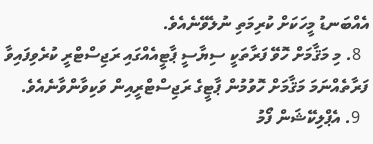އެއްބަނޑު މީހަކަށް ކުރިމަތި ނުލެވޭނެއެވެ.
  8. މި މަޤާމަށް ހޮވޭ ފަރާތަކީ ސިޔާސީ ޕާޓީއެއްގައި ރަޖިސްޓްރީ ކުރެވިފައިވާ ފަރާތެއްނަމަ މަޤާމަށް ހޮވުމުން ޕާޓީގެ ރަޖިސްޓްރީއިން ވަކިވާންވާނެއެވެ.
  9. އެޕްލިކޭޝަން ފޯމު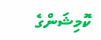ކޮމިޝަންގެ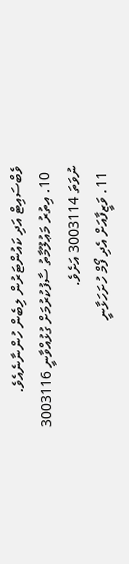ވެބްސައިޓް އަދި ކައުންޓަރުން ލިބެން ހުންނާނެއެވެ.
  10. އިތުރު މަޢުލޫމާތު ސާފުކުރުމަށް ގުޅުއްވާނީ 3003116 ނުވަތަ 3003114 އަށެވެ.
  11. ވަޒީފާއަށް އެދި ފޯމް ހުށަހަޅާނީ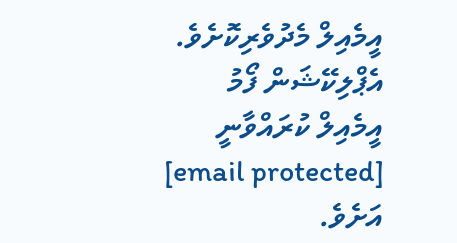އީމެއިލް މެދުވެރިކޮށެވެ. އެޕްލިކޭޝަން ފޯމު އީމެއިލް ކުރައްވާނީ [email protected] އަށެވެ.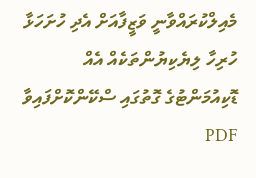މެއިލްކުރައްވާނީ ވަޒީފާއަށް އެދި ހުށަހަޅާ ހުރިހާ ލިޔެކިޔުންތަކެއް އެއް ޑޮކިއުމަންޓުގެ ގޮތުގައި ސްކޭންކޮށްފައިވާ PDF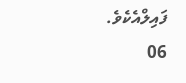ފައިލްއެކެވެ.
06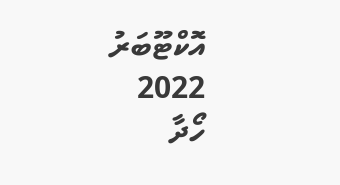އޮކްޓޫބަރު 2022
ހޯދާ